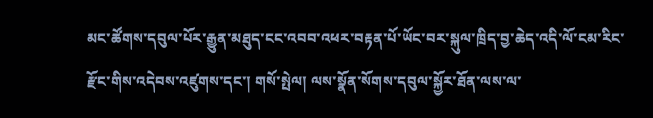མང་ཚོགས་དབུལ་པོར་རྒྱུན་མཐུད་ངང་འབབ་འཕར་བརྟན་པོ་ཡོང་བར་སྐུལ་ཁྲིད་བྱ་ཆེད་འདི་ལོ་ངམ་རིང་རྫོང་གིས་འདེབས་འཛུགས་དང་། གསོ་སྤེལ། ལས་སྣོན་སོགས་དབུལ་སྐྱོར་ཐོན་ལས་ལ་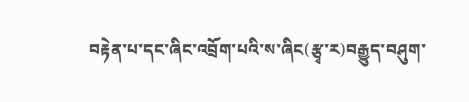བརྟེན་པ་དང་ཞིང་འབྲོག་པའི་ས་ཞིང(རྩྭ་ར)བརྒྱུད་བཤུག་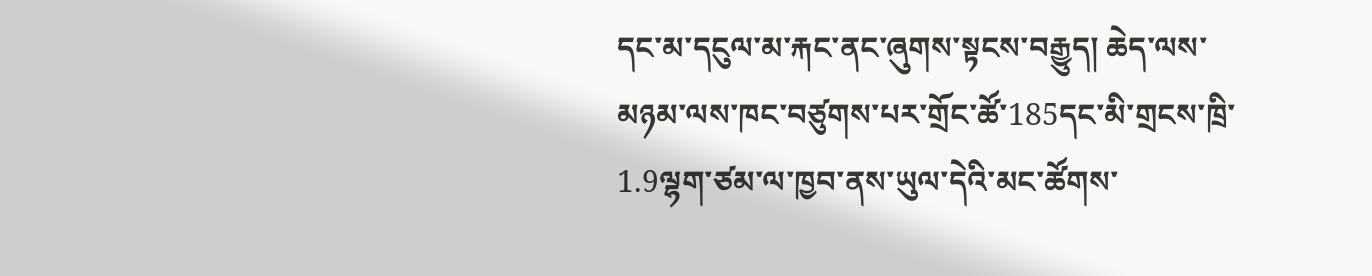དང་མ་དངུལ་མ་རྐང་ནང་ཞུགས་སྟངས་བརྒྱུད། ཆེད་ལས་མཉམ་ལས་ཁང་བཙུགས་པར་གྲོང་ཚོ་185དང་མི་གྲངས་ཁྲི་1.9ལྷག་ཙམ་ལ་ཁྱབ་ནས་ཡུལ་དེའི་མང་ཚོགས་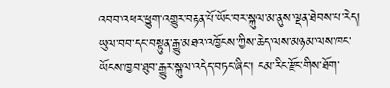འབབ་འཕར་ཕྱུག་འགྱུར་བརྟན་པོ་ཡོང་བར་སྐུལ་མ་ནུས་ལྡན་ཐེབས་པ་རེད།
ཡུལ་བབ་དང་བསྟུན་རྒྱུ་མཐའ་འཁྱོངས་ཀྱིས་ཆེད་ལས་མཉམ་ལས་ཁང་ཡོངས་ཁྱབ་ཐུབ་རྒྱུར་སྐུལ་འདེད་བཏང་ཞིང་། ངམ་རིང་རྫོང་གིས་ཐོག་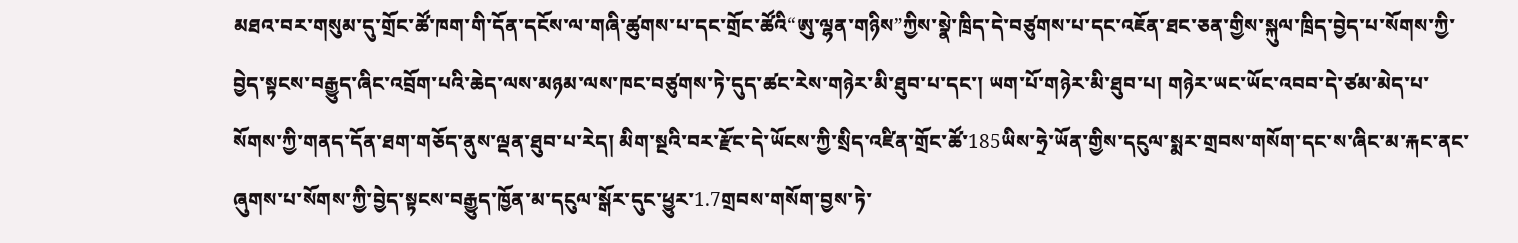མཐའ་བར་གསུམ་དུ་གྲོང་ཚོ་ཁག་གི་དོན་དངོས་ལ་གཞི་ཚུགས་པ་དང་གྲོང་ཚོའི“ཨུ་ལྷན་གཉིས”ཀྱིས་སྣེ་ཁྲིད་དེ་བཙུགས་པ་དང་འཇོན་ཐང་ཅན་གྱིས་སྐུལ་ཁྲིད་བྱེད་པ་སོགས་ཀྱི་བྱེད་སྟངས་བརྒྱུད་ཞིང་འབྲོག་པའི་ཆེད་ལས་མཉམ་ལས་ཁང་བཙུགས་ཏེ་དུད་ཚང་རེས་གཉེར་མི་ཐུབ་པ་དང་། ཡག་པོ་གཉེར་མི་ཐུབ་པ། གཉེར་ཡང་ཡོང་འབབ་དེ་ཙམ་མེད་པ་སོགས་ཀྱི་གནད་དོན་ཐག་གཅོད་ནུས་ལྡན་ཐུབ་པ་རེད། མིག་སྔའི་བར་རྫོང་དེ་ཡོངས་ཀྱི་སྲིད་འཛིན་གྲོང་ཚོ་185ཡིས་ཧྲེ་ཡོན་གྱིས་དངུལ་སྨར་གྲབས་གསོག་དང་ས་ཞིང་མ་རྐང་ནང་ཞུགས་པ་སོགས་ཀྱི་བྱེད་སྟངས་བརྒྱུད་ཁྱོན་མ་དངུལ་སྒོར་དུང་ཕྱུར་1.7གྲབས་གསོག་བྱས་ཏེ་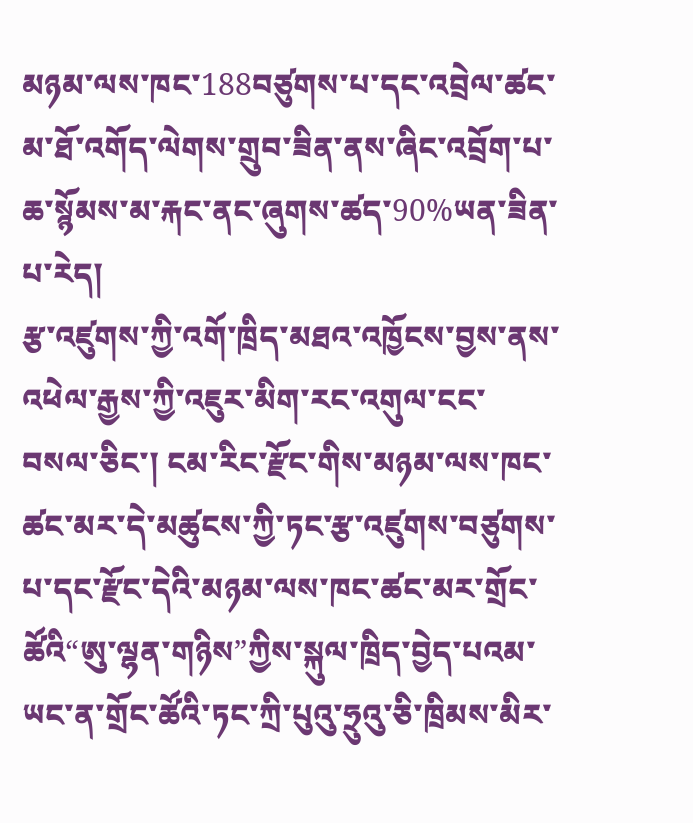མཉམ་ལས་ཁང་188བཙུགས་པ་དང་འབྲེལ་ཚང་མ་ཐོ་འགོད་ལེགས་གྲུབ་ཟིན་ནས་ཞིང་འབྲོག་པ་ཆ་སྙོམས་མ་རྐང་ནང་ཞུགས་ཚད་90%ཡན་ཟིན་པ་རེད།
རྩ་འཛུགས་ཀྱི་འགོ་ཁྲིད་མཐའ་འཁྱོངས་བྱས་ནས་འཕེལ་རྒྱས་ཀྱི་འཇུར་མིག་རང་འགུལ་ངང་བསལ་ཅིང་། ངམ་རིང་རྫོང་གིས་མཉམ་ལས་ཁང་ཚང་མར་དེ་མཚུངས་ཀྱི་ཏང་རྩ་འཛུགས་བཙུགས་པ་དང་རྫོང་དེའི་མཉམ་ལས་ཁང་ཚང་མར་གྲོང་ཚོའི“ཨུ་ལྷན་གཉིས”ཀྱིས་སྐུལ་ཁྲིད་བྱེད་པའམ་ཡང་ན་གྲོང་ཚོའི་ཏང་ཀྲི་པུའུ་ཧྲུའུ་ཅི་ཁྲིམས་མིར་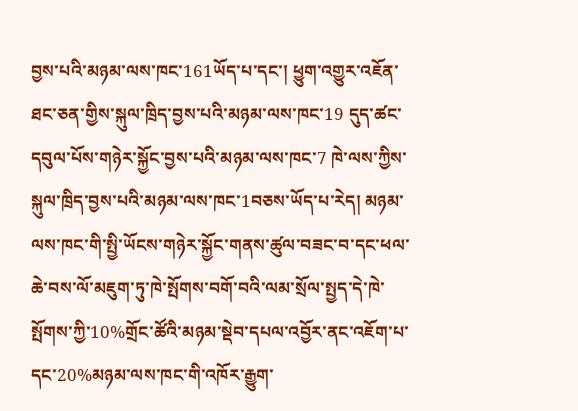བྱས་པའི་མཉམ་ལས་ཁང་161ཡོད་པ་དང་། ཕྱུག་འགྱུར་འཇོན་ཐང་ཅན་གྱིས་སྐུལ་ཁྲིད་བྱས་པའི་མཉམ་ལས་ཁང་19 དུད་ཚང་དབུལ་པོས་གཉེར་སྐྱོང་བྱས་པའི་མཉམ་ལས་ཁང་7 ཁེ་ལས་ཀྱིས་སྐུལ་ཁྲིད་བྱས་པའི་མཉམ་ལས་ཁང་1བཅས་ཡོད་པ་རེད། མཉམ་ལས་ཁང་གི་སྤྱི་ཡོངས་གཉེར་སྐྱོང་གནས་ཚུལ་བཟང་བ་དང་ཕལ་ཆེ་བས་ལོ་མཇུག་ཏུ་ཁེ་སྤོགས་བགོ་བའི་ལམ་སྲོལ་སྤྱད་དེ་ཁེ་སྤོགས་ཀྱི་10%གྲོང་ཚོའི་མཉམ་སྡེབ་དཔལ་འབྱོར་ནང་འཇོག་པ་དང་20%མཉམ་ལས་ཁང་གི་འཁོར་རྒྱུག་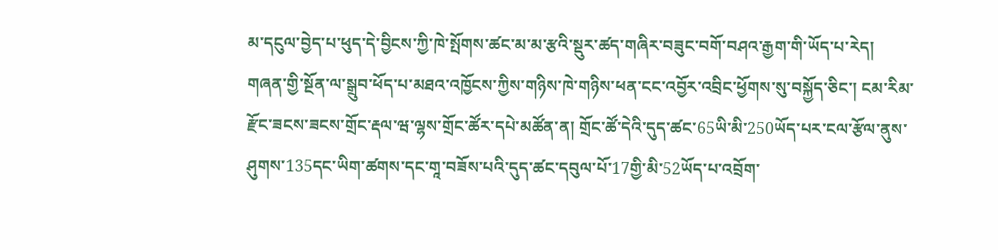མ་དངུལ་བྱེད་པ་ཕུད་དེ་བྱིངས་ཀྱི་ཁེ་སྤོགས་ཚང་མ་མ་རྩའི་སྡུར་ཚད་གཞིར་བཟུང་བགོ་བཤའ་རྒྱག་གི་ཡོད་པ་རེད།
གཞན་གྱི་སྔོན་ལ་སྒྲུབ་ཕོད་པ་མཐའ་འཁྱོངས་ཀྱིས་གཉིས་ཁེ་གཉིས་ཕན་ངང་འབྱོར་འབྲིང་ཕྱོགས་སུ་བསྐྱོད་ཅིང་། ངམ་རིམ་རྫོང་ཟངས་ཟངས་གྲོང་རྡལ་ཝ་ལྷས་གྲོང་ཚོར་དཔེ་མཚོན་ན། གྲོང་ཚོ་དེའི་དུད་ཚང་65ཡི་མི་250ཡོད་པར་ངལ་རྩོལ་ནུས་ཤུགས་135དང་ཡིག་ཚགས་དང་གཱ་བཟོས་པའི་དུད་ཚང་དབུལ་པོ་17གྱི་མི་52ཡོད་པ་འབྲོག་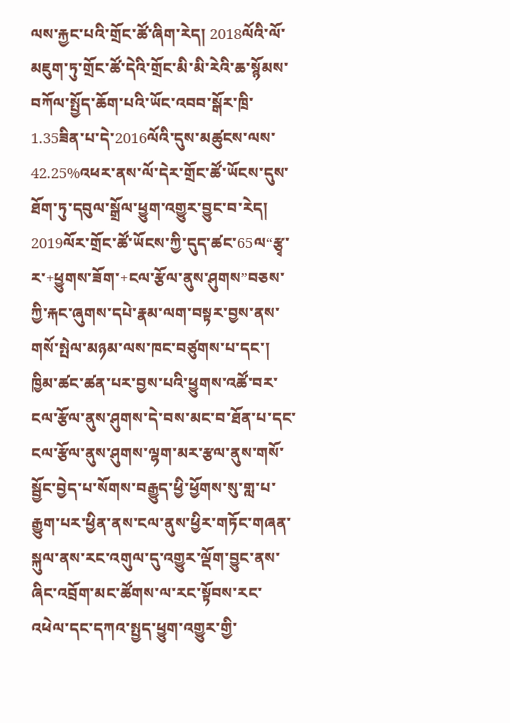ལས་རྐྱང་པའི་གྲོང་ཚོ་ཞིག་རེད། 2018ལོའི་ལོ་མཇུག་ཏུ་གྲོང་ཚོ་དེའི་གྲོང་མི་མི་རེའི་ཆ་སྙོམས་བཀོལ་སྤྱོད་ཆོག་པའི་ཡོང་འབབ་སྒོར་ཁྲི་1.35ཟིན་པ་དེ་2016ལོའི་དུས་མཚུངས་ལས་42.25%འཕར་ནས་ལོ་དེར་གྲོང་ཚོ་ཡོངས་དུས་ཐོག་ཏུ་དབུལ་སྒྲོལ་ཕྱུག་འགྱུར་བྱུང་བ་རེད། 2019ལོར་གྲོང་ཚོ་ཡོངས་ཀྱི་དུད་ཚང་65ལ“རྩྭ་ར་+ཕྱུགས་ཟོག་+ངལ་རྩོལ་ནུས་ཤུགས”བཅས་ཀྱི་རྐང་ཞུགས་དཔེ་རྣམ་ལག་བསྟར་བྱས་ནས་གསོ་སྤེལ་མཉམ་ལས་ཁང་བཙུགས་པ་དང་། ཁྱིམ་ཚང་ཚན་པར་བྱས་པའི་ཕྱུགས་འཚོ་བར་ངལ་རྩོལ་ནུས་ཤུགས་དེ་བས་མང་བ་ཐོན་པ་དང་ངལ་རྩོལ་ནུས་ཤུགས་ལྷག་མར་རྩལ་ནུས་གསོ་སྦྱོང་བྱེད་པ་སོགས་བརྒྱུད་ཕྱི་ཕྱོགས་སུ་གླ་པ་རྒྱུག་པར་ཕྱིན་ནས་ངལ་ནུས་ཕྱིར་གཏོང་གཞན་སྐུལ་ནས་རང་འགུལ་དུ་འགྱུར་ལྡོག་བྱུང་ནས་ཞིང་འབྲོག་མང་ཚོགས་ལ་རང་སྟོབས་རང་འཕེལ་དང་དཀའ་སྤྱད་ཕྱུག་འགྱུར་གྱི་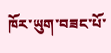ཁོར་ཡུག་བཟང་པོ་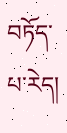བཏོད་པ་རེད།